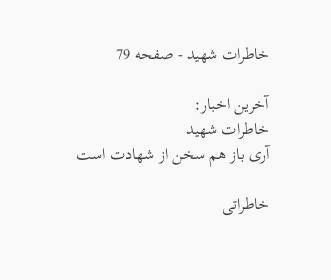خاطرات شهید - صفحه 79

آخرین اخبار:
خاطرات شهید
آری باز هم سخن از شهادت است

خاطراتی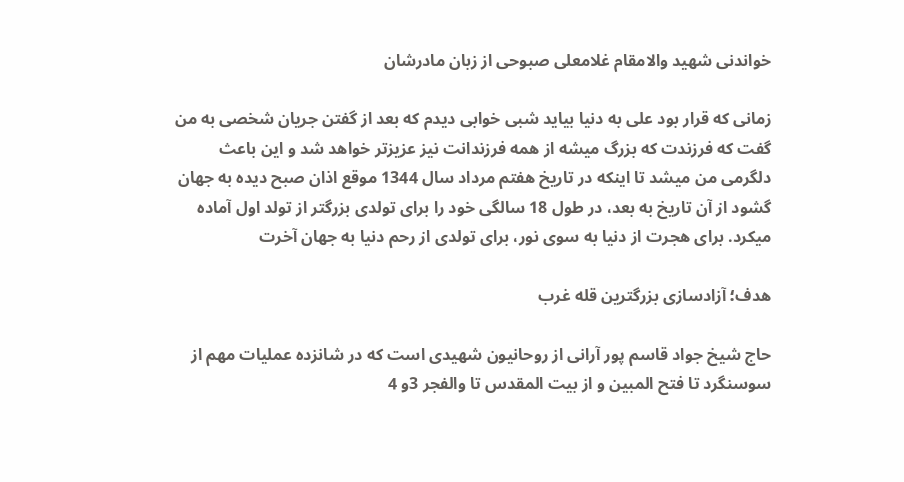خواندنی شهید والامقام غلامعلی صبوحی از زبان مادرشان

زمانی که قرار بود علی به دنیا بیاید شبی خوابی دیدم که بعد از گفتن جریان شخصی به من گفت که فرزندت که بزرگ میشه از همه فرزندانت نیز عزیزتر خواهد شد و این باعث دلگرمی من میشد تا اینکه در تاریخ هفتم مرداد سال 1344 موقع اذان صبح دیده به جهان گشود از آن تاریخ به بعد، در طول 18 سالگی خود را برای تولدی بزرگتر از تولد اول آماده میکرد. برای هجرت از دنیا به سوی نور، برای تولدی از رحم دنیا به جهان آخرت

هدف؛ آزادسازی بزرگترین قله غرب

حاج شیخ جواد قاسم پور آرانی از روحانیون شهیدی است که در شانزده عملیات مهم از سوسنگرد تا فتح المبین و از بیت المقدس تا والفجر 3و 4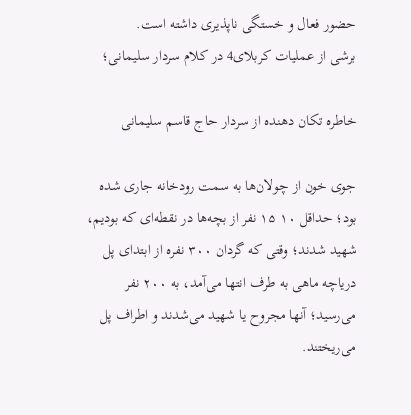حضور فعال و خستگی ناپذیری داشته است.
برشی از عملیات کربلای4 در کلام سردار سلیمانی؛

خاطره تکان دهنده از سردار حاج قاسم سلیمانی

جوی خون از چولان‌ها به سمت رودخانه جاری شده بود؛ حداقل ۱۰ ۱۵ نفر از بچه‌ها در نقطه‌ای که بودیم، شهید شدند؛ وقتی که گردان ۳۰۰ نفره از ابتدای پل دریاچه ماهی به طرف انتها می‌آمد، به ۲۰۰ نفر می‌رسید؛ آنها مجروح یا شهید می‌شدند و اطراف پل می‌ریختند.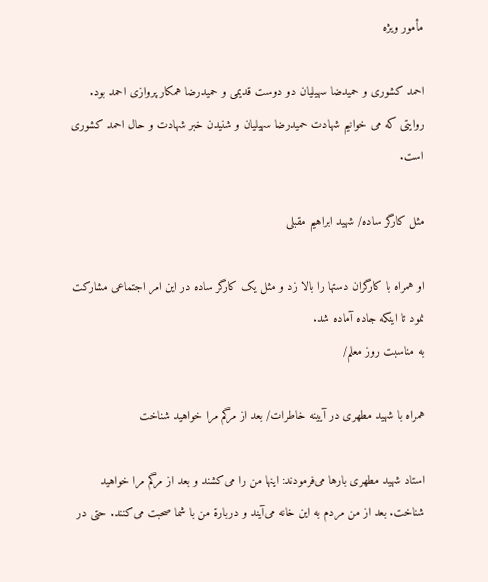مأمور ويژه

احمد کشوری و حمیدضا سهیلیان دو دوست قدیمی و حمیدرضا همکار پروازی احمد بود. روایتی که می خوانیم شهادت حمیدرضا سهیلیان و شنیدن خبر شهادت و حال احمد کشوری است.

مثل کارگر ساده/ شهید ابراهیم مقبلی

او همراه با کارگران دستها را بالا زد و مثل یک کارگر ساده در این امر اجتماعی مشارکت نمود تا اینکه جاده آماده شد.
به مناسبت روز معلم/

همراه با شهید مطهری در آیینه خاطرات/ بعد از مرگم مرا خواهید شناخت

استاد شهید مطهری بارها می‌فرمودند: اینها من را می‌کشند و بعد از مرگم مرا خواهید شناخت. بعد از من مردم به این خانه می‌آیند و دربارة من با شما صحبت می‌کنند. حتی در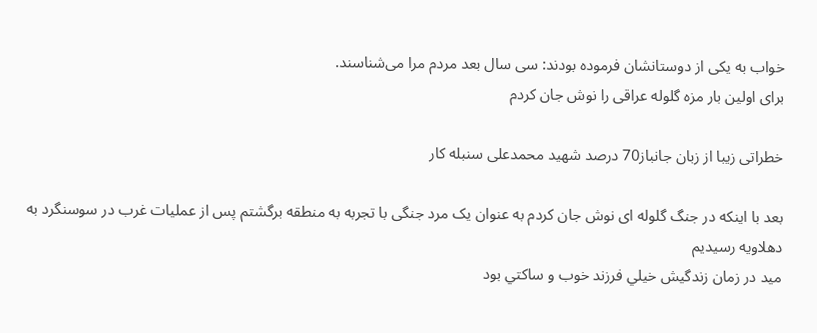خواب به یکی از دوستانشان فرموده بودند: سی سال بعد مردم مرا می‌شناسند.
برای اولین بار مزه گلوله عراقی را نوش جان کردم

خطراتی زیبا از زبان جانباز70 درصد شهید محمدعلی سنبله کار

بعد با اینکه در جنگ گلوله ای نوش جان کردم به عنوان یک مرد جنگی با تجربه به منطقه برگشتم پس از عملیات غرب در سوسنگرد به دهلاویه رسیدیم
ميد در زمان زندگيش خيلي فرزند خوب و ساكتي بود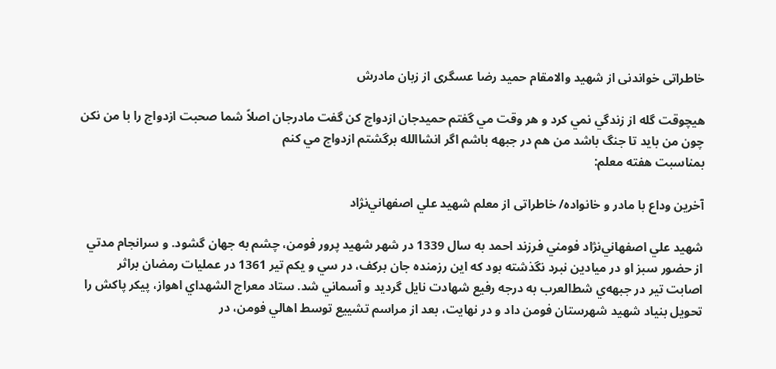خاطراتی خواندنی از شهید والامقام حمید رضا عسگری از زبان مادرش

هيچوقت گله از زندگي نمي كرد و هر وقت مي گفتم حميدجان ازدواج كن گفت مادرجان اصلاً شما صحبت ازدواج را با من نكن چون من بايد تا جنگ باشد من هم در جبهه باشم اگر انشاالله برگشتم ازدواج مي كنم
بمناسبت هفته معلم:

آخرين وداع با مادر و خانواده/ خاطراتی از معلم شهيد علي‌ اصفهاني‌نژاد

شهيد علي‌ اصفهاني‌نژاد فومني‌ فرزند احمد به‌ سال‌ 1339 در شهر شهيد پرور فومن‌، چشم‌ به‌ جهان‌ گشود. و سرانجام مدتي‌ از حضور سبز او در ميادين‌ نبرد نگذشته‌ بود كه‌ اين‌ رزمنده‌ جان‌ بركف،‌ در سي‌ و يكم‌ تير 1361 در عمليات‌ رمضان‌ براثر اصابت‌ تير در جبهه‌ي‌ شط‌‌العرب‌ به‌ درجه‌ رفيع ‌شهادت‌ نايل‌ گرديد و آسماني‌ شد. ستاد معراج‌ الشهداي اهواز، پيكر پاكش‌ را تحويل‌ بنياد شهيد شهرستان‌ فومن‌ داد و در نهايت‌، بعد از مراسم‌ تشييع‌ توسط‌ اهالي‌ فومن‌، در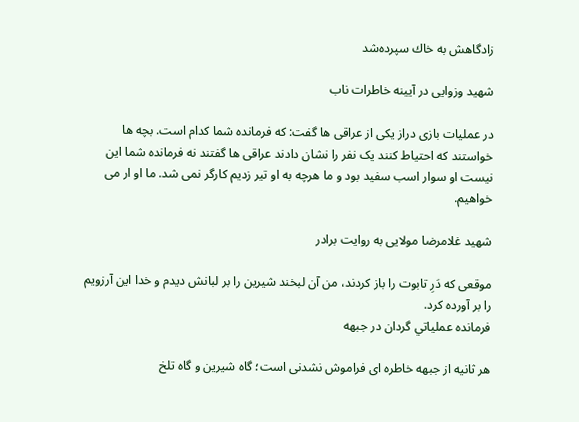زادگاهش‌ به‌ خاك‌ سپرده‌شد

شهید وزوایی در آیینه خاطرات ناب

در عملیات بازی دراز یکی از عراقی ها گفت: که فرمانده شما کدام است. بچه ها خواستند که احتیاط کنند یک نفر را نشان دادند عراقی ها گفتند نه فرمانده شما این نیست او سوار اسب سفید بود و ما هرچه به او تیر زدیم کارگر نمی شد. ما او ار می خواهیم.

شهید غلامرضا مولایی به روایت برادر

موقعی که دَرِ تابوت را باز کردند، من آن لبخند شیرین را بر لبانش دیدم و خدا این آرزویم را بر آورده کرد.
فرمانده عملياتي گردان در جبهه

هر ثانيه از جبهه خاطره ای فراموش نشدنی است؛ گاه شیرین و گاه تلخ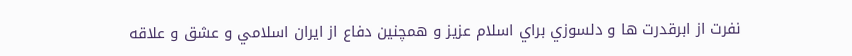نفرت از ابرقدرت ها و دلسوزي براي اسلام عزيز و همچنين دفاع از ايران اسلامي و عشق و علاقه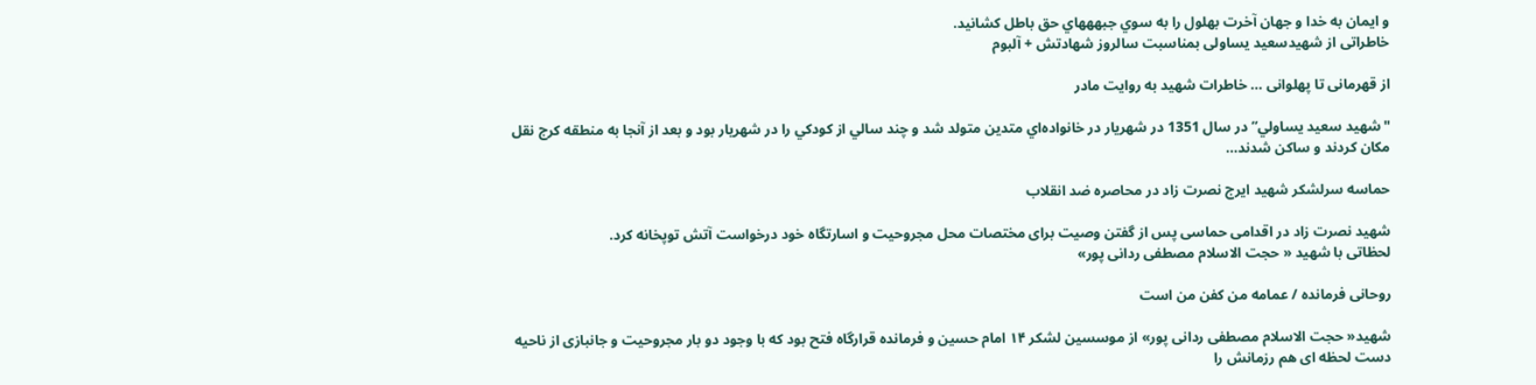و ايمان به خدا و جهان آخرت بهلول را به سوي جبهههاي حق باطل كشانيد.
خاطراتی از شهیدسعید یساولی بمناسبت سالروز شهادتش + آلبوم

از قهرمانی تا پهلوانی ... خاطرات شهید به روایت مادر

"شهيد سعيد يساولي” در سال 1351 در شهريار در خانواده‌اي متدين متولد شد و چند سالي از كودكي را در شهريار بود و بعد از آنجا به منطقه كرج نقل مكان كردند و ساكن شدند...

حماسه سرلشکر شهید ایرج نصرت زاد در محاصره ضد انقلاب

شهید نصرت زاد در اقدامی حماسی پس از گفتن وصیت برای مختصات محل مجروحیت و اسارتگاه خود درخواست آتش توپخانه کرد.
لحظاتی با شهید « حجت الاسلام مصطفی ردانی پور»

روحانی فرمانده / عمامه من کفن من است

شهید« حجت الاسلام مصطفی ردانی پور» از موسسین لشکر ۱۴ امام حسین و فرمانده قرارگاه فتح بود که با وجود دو بار مجروحیت و جانبازی از ناحیه دست لحظه ای هم رزمانش را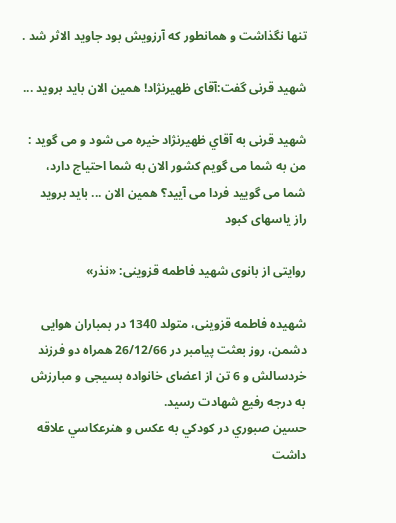تنها نگذاشت و همانطور که آرزویش بود جاوید الاثر شد .

شهيد قرنى گفت:آقاى ظهيرنژاد! همين الان بايد برويد ...

شهيد قرنى به آقاي ظهيرنژاد خيره مى شود و مى گويد : من به شما مى گويم كشور الان به شما احتياج دارد، شما مى گوييد فردا مى آييد؟ همين الان ... بايد برويد
راز یاسهای کبود

روایتی از بانوی شهید فاطمه قزوینی: «نذر»

شهیده فاطمه قزوینی، متولد 1340 در بمباران هوایی دشمن، روز بعثت پیامبر در 26/12/66 همراه دو فرزند خردسالش و 6 تن از اعضای خانواده بسیجی و مبارزش به درجه رفیع شهادت رسید.
حسين صبوري در كودكي به عكس و هنرعكاسي علاقه داشت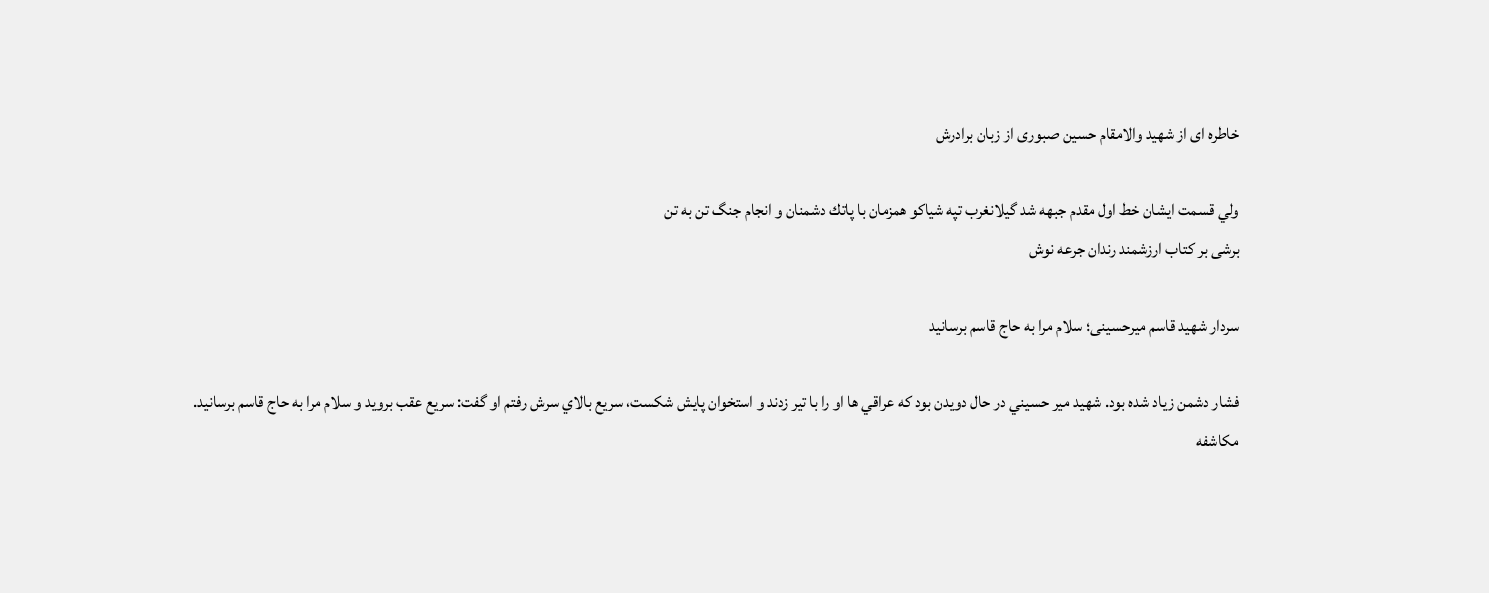خاطره ای از شهید والامقام حسین صبوری از زبان برادرش

ولي قسمت ايشان خط اول مقدم جبهه شد گيلانغرب تپه شياكو همزمان با پاتك دشمنان و انجام جنگ تن به تن
برشی بر کتاب ارزشمند رندان جرعه نوش

سردار شهید قاسم میرحسینی؛ سلام مرا به حاج قاسم برسانيد

فشار دشمن زياد شده بود. شهيد مير حسيني در حال دويدن بود كه عراقي ها او را با تير زدند و استخوان پايش شكست، سريع بالاي سرش رفتم او گفت: سريع عقب برويد و سلام مرا به حاج قاسم برسانيد.
مکاشفه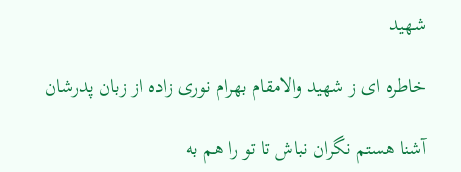شهید

خاطره ای ز شهید والامقام بهرام نوری زاده از زبان پدرشان

آشنا هستم نگران نباش تا تو را هم به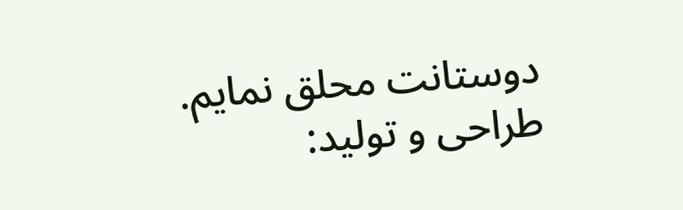دوستانت محلق نمایم.
طراحی و تولید: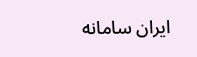ایران سامانه